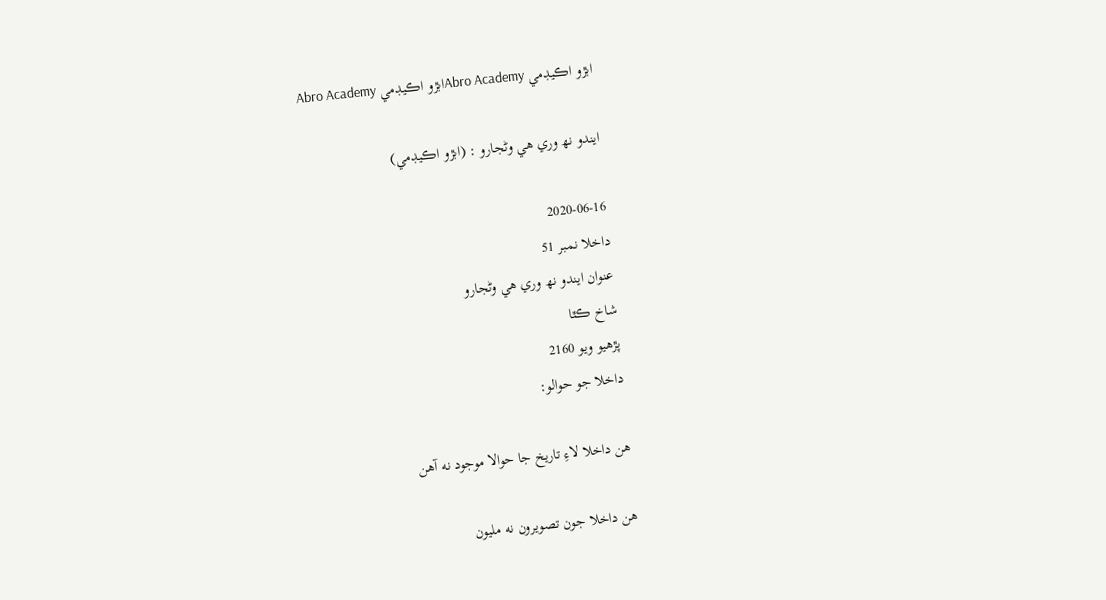ابڙو اڪيڊمي Abro Academyابڙو اڪيڊمي Abro Academy

ايندو نھ وري ھي وڻجارو : (ابڙو اڪيڊمي)

2020-06-16
داخلا نمبر 51
عنوان ايندو نھ وري ھي وڻجارو
شاخ ڪٿا
پڙهيو ويو 2160
داخلا جو حوالو:

هن داخلا لاءِ تاريخ جا حوالا موجود نه آهن

هن داخلا جون تصويرون نه مليون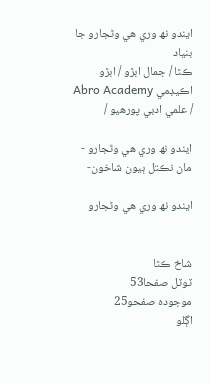ايندو نھ وري ھي وڻجارو جا بنياد
ڪٿا / جمال ابڙو / ابڙو اڪيڊمي Abro Academy / علمي ادبي پورهيو /

ايندو نھ وري ھي وڻجارو - مان نڪتل ٻيون شاخون-

ايندو نھ وري ھي وڻجارو


شاخ ڪٿا
ٽوٽل صفحا53
موجودہ صفحو25
اڳلو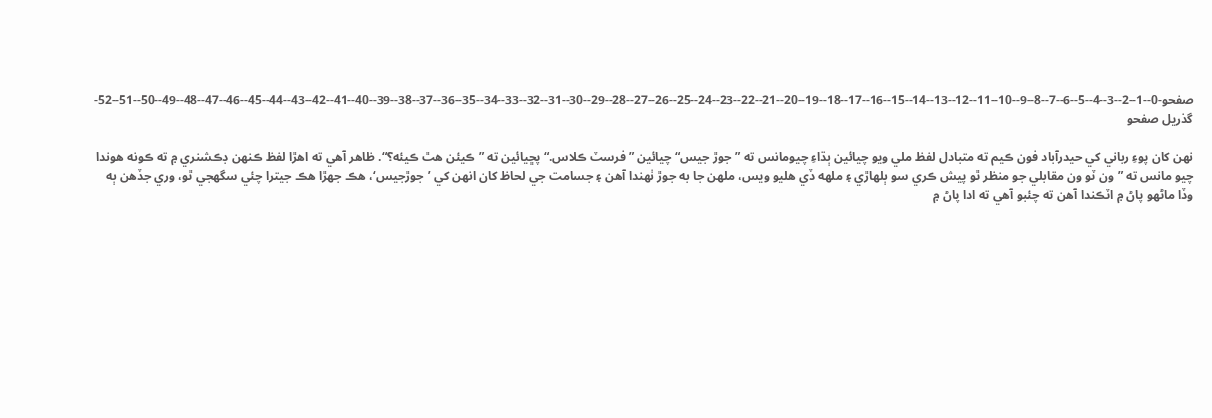صفحو-0--1--2--3--4--5--6--7--8--9--10--11--12--13--14--15--16--17--18--19--20--21--22--23--24--25--26--27--28--29--30--31--32--33--34--35--36--37--38--39--40--41--42--43--44--45--46--47--48--49--50--51--52-گذريل صفحو

نهن کان پوءِ رباني کي حيدرآباد فون ڪيم ته متبادل لفظ ملي ويو چيائين ٻڌاءِ چيومانس ته ”جوڙ جيس“ چيائين ”فرسٽ ڪلاس.“ پڇيائين ته ”ڪيئن هٿ ڪيئه؟“. ظاهر آهي ته اهڙا لفظ ڪنهن ڊڪشنري ۾ ته ڪونه هوندا چيو مانس ته ”ون ٽو ون مقابلي جو منظر ٿو پيش ڪري سو ٻلهاڙي ۽ ملهه ڏي هليو ويس، ملهن جا به جوڙ ٺهندا آهن ۽ جسامت جي لحاظ کان انهن کي ’جوڙجيس‘، هڪ جهڙا هڪ جيترا چئي سگهجي ٿو، وري جڏهن ٻه وڏا ماڻهو پاڻ ۾ اٽڪندا آهن ته چئبو آهي ته ادا پاڻ ۾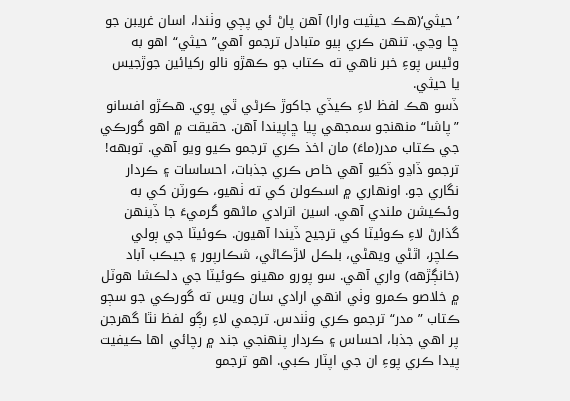’حيثي‘(هڪ حيثيت وارا) آهن پاڻ ئي پڄي وٺندا، اسان غريبن جو ڇا وڃي. تنهن ڪري ٻيو متبادل ترجمو آهي”حيثي“ اهو به وڻيس پوءِ خبر ناهي ته ڪتاب جو ڪهڙو نالو رکيائين جوڙجيس يا حيثي.
ڏسو هڪ لفظ لاءِ ڪيڏي جاکوڙ ڪرڻي ٿي پوي. هڪڙو افسانو ”پاشا“ منهنجو سمجهي پيا ڇاپيندا آهن. حقيقت ۾ اهو گورڪي جي ڪتاب مدر(ماءَ) مان اخذ ڪري ترجمو ڪيو ويو آهي. توبهه! ترجمو ڏاڍو ڏکيو آهي خاص ڪري جذبات، احساسات ۽ ڪردار نگاري جو. اونهاري ۾ اسڪولن کي ته ٺهيو، ڪورٽن کي به وئڪيشن ملندي آهي. اسين اترادي ماڻهو گرميءَ جا ڏينهن گذارڻ لاءِ ڪوئيٽا کي ترجيح ڏيندا آهيون. ڪوئيٽا جي ٻولي ڪلچر، اٿڻي ويهڻي، بلڪل لاڙڪاڻي، شڪارپور ۽ جيڪب آباد (خانڳڙهه) واري آهي. سو پورو مهينو ڪوئيٽا جي دلڪشا هوٽل ۾ خلاصو ڪمرو وٺي انهي ارادي سان ويس ته گورڪي جو سڄو ڪتاب ”مدر“ ترجمو ڪري وٺندس. ترجمي لاءِ رڳو لفظ نٿا گهرجن پر اهي جذبا، احساس ۽ ڪردار پنهنجي جند ۾ رچائي اها ڪيفيت پيدا ڪري پوءِ ان جي اپٽار ڪبي. اهو ترجمو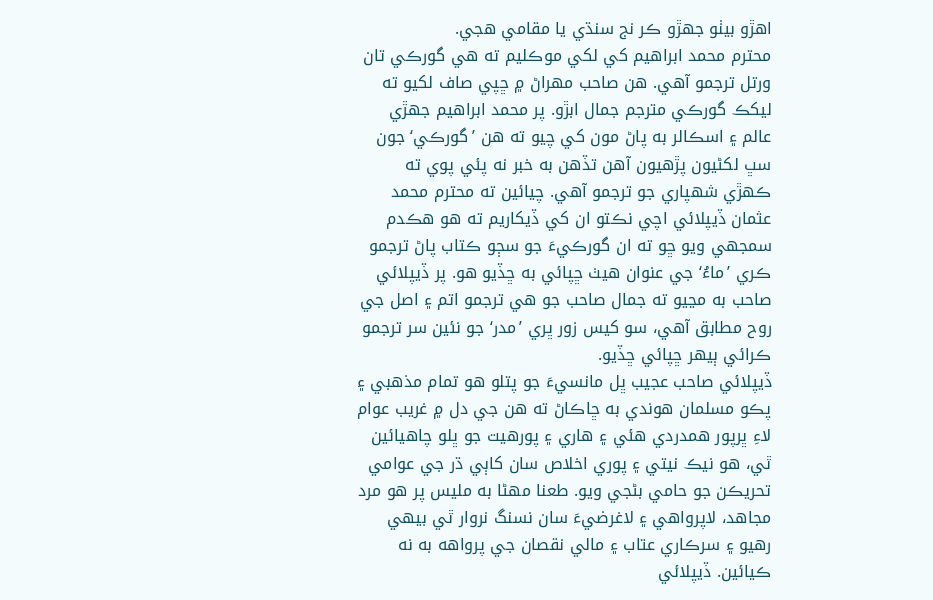اهڙو بيٺو جهڙو ڪر نج سنڌي يا مقامي هجي.
محترم محمد ابراهيم کي لکي موڪليم ته هي گورڪي تان ورتل ترجمو آهي. هن صاحب مهراڻ ۾ ڇپي صاف لکيو ته ليکڪ گورڪي مترجم جمال ابڙو. پر محمد ابراهيم جهڙي عالم ۽ اسڪالر به پاڻ مون کي چيو ته هن ’گورڪي‘ جون سڀ لکڻيون پڙهيون آهن تڏهن به خبر نه پئي پوي ته ڪهڙي شهپاري جو ترجمو آهي. چيائين ته محترم محمد عثمان ڏيپلائي اچي نڪتو ان کي ڏيکاريم ته هو هڪدم سمجهي ويو ڇو ته ان گورڪيءَ جو سڄو ڪتاب پاڻ ترجمو ڪري ’ماءُ‘ جي عنوان هيٺ ڇپائي به ڇڏيو هو. پر ڏيپلائي صاحب به مڃيو ته جمال صاحب جو هي ترجمو اتم ۽ اصل جي روح مطابق آهي، سو کيس زور ڀري ’مدر‘ جو نئين سر ترجمو ڪرائي ٻيهر ڇپائي ڇڏيو.
ڏيپلائي صاحب عجيب ڀل مانسيءَ جو پتلو هو تمام مذهبي ۽ پڪو مسلمان هوندي به ڇاڪاڻ ته هن جي دل ۾ غريب عوام لاءِ ڀرپور همدردي هئي ۽ هاري ۽ پورهيت جو ڀلو چاهيائين ٿي، هو نيڪ نيتي ۽ پوري اخلاص سان کاٻي ڌر جي عوامي تحريڪن جو حامي بڻجي ويو. طعنا مهڻا به مليس پر هو مرد مجاهد، لاپرواهي ۽ لاغرضيءَ سان نسنگ نروار ٿي بيهي رهيو ۽ سرڪاري عتاب ۽ مالي نقصان جي پرواهه به نه ڪيائين. ڏيپلائي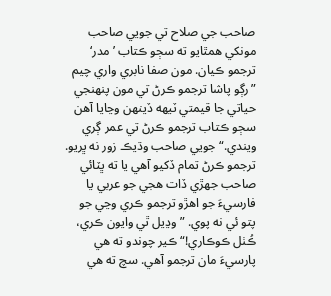صاحب جي صلاح تي جويي صاحب مونکي همٿايو ته سڄو ڪتاب ’مدر‘ ترجمو ڪيان. مون صفا نابري واري چيم ”رڳو پاشا ترجمو ڪرڻ تي مون پنهنجي حياتي جا قيمتي ٽيهه ڏينهن وڃايا آهن سڄو ڪتاب ترجمو ڪرڻ تي عمر ڳري ويندي.“ جويي صاحب وڌيڪ زور نه ڀريو.
ترجمو ڪرڻ تمام ڏکيو آهي يا ته ڀٽائي صاحب جهڙي ڏات هجي جو عربي يا فارسيءَ جو اهڙو ترجمو ڪري وڃي جو پتو ئي نه پوي. ”وڍيل ٿي وايون ڪري، ڪُٺل ڪوڪاري!“ ڪير چوندو ته هي پارسيءَ مان ترجمو آهي. سچ ته هي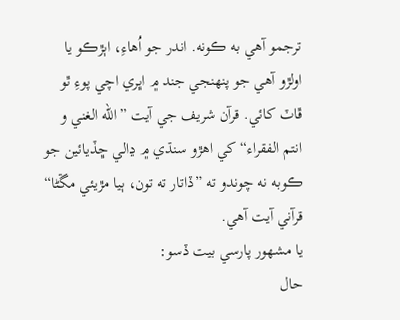ترجمو آهي به ڪونه. اندر جو اُهاءِ، اٻڙڪو يا اولڙو آهي جو پنهنجي جند ۾ اڀري اچي پوءِ ٿو ڦاٽ کائي. قرآن شريف جي آيت ”الله الغني و انتم الفقراء“ کي اهڙو سنڌي ۾ ڍالي ڇڏيائين جو ڪوبه نه چوندو ته ”ڏاتار ته تون، ٻيا مڙيئي مڱڻا“ قرآني آيت آهي.
يا مشهور پارسي بيت ڏسو:
حال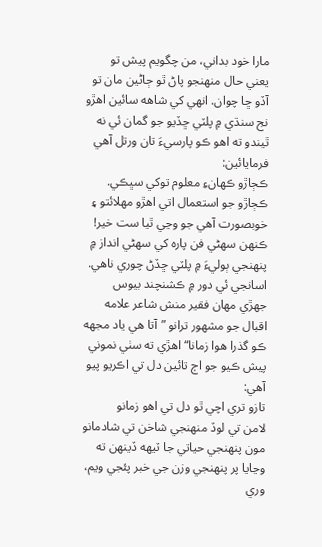مارا خود بداني، من چگويم پيش تو
يعني حال منهنجو پاڻ ٿو ڄاڻين مان تو آڏو ڇا چوان. انهي کي شاهه سائين اهڙو نج سنڌي ۾ پلٽي ڇڏيو جو گمان ئي نه ٿيندو ته اهو ڪو پارسيءَ تان ورتل آهي فرمايائين:
ڪڄاڙو ڪهانءِ معلوم توکي سڀڪي.
ڪڄاڙو جو استعمال اتي اهڙو مهلائتو ۽ خوبصورت آهي جو وڃي ٿيا ست خير!
ڪنهن سهڻي فن پاره کي سهڻي انداز ۾ پنهنجي ٻوليءَ ۾ پلٽي ڇڏڻ چوري ناهي. اسانجي ئي دور ۾ ڪشنچند بيوس جهڙي مهان فقير منش شاعر علامه اقبال جو مشهور ترانو ”آتا هي ياد مجهه ڪو گذرا هوا زمانا“ اهڙي ته سٺي نموني پيش ڪيو جو اڄ تائين دل تي اڪريو پيو آهي:
تازو تري اچي ٿو دل تي اهو زمانو
لامن تي لوڏ منهنجي شاخن تي شادمانو
مون پنهنجي حياتي جا ٽيهه ڏينهن ته وڃايا پر پنهنجي وزن جي خبر پئجي ويم، وري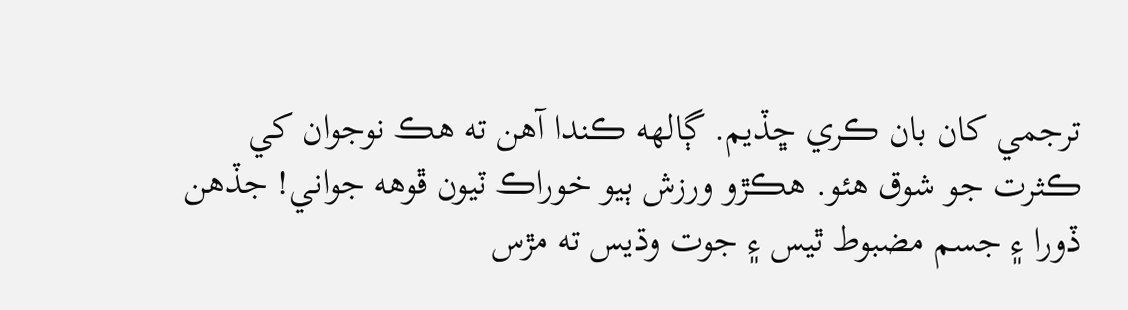ترجمي کان بان ڪري ڇڏيم. ڳالهه ڪندا آهن ته هڪ نوجوان کي ڪثرت جو شوق هئو. هڪڙو ورزش ٻيو خوراڪ ٽيون ڦوهه جواني! جڏهن ڏورا ۽ جسم مضبوط ٿيس ۽ جوت وڌيس ته مڙس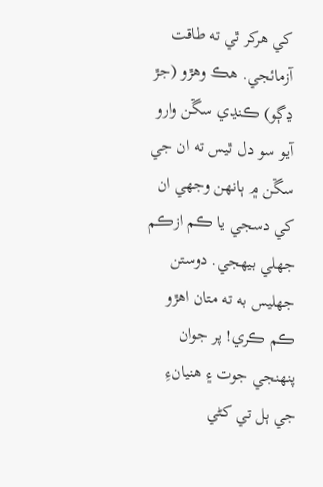کي هرکر ٿي ته طاقت آزمائجي. هڪ وهڙو (جڙ ڍڳو) ڪنڍي سڱن وارو آيو سو دل ٿيس ته ان جي سڱن ۾ ٻانهن وجهي ان کي دسجي يا ڪم ازڪم جهلي بيهجي. دوستن جهليس به ته متان اهڙو ڪم ڪري! پر جوان پنهنجي جوت ۽ هنيانءِ جي ٻل تي کڻي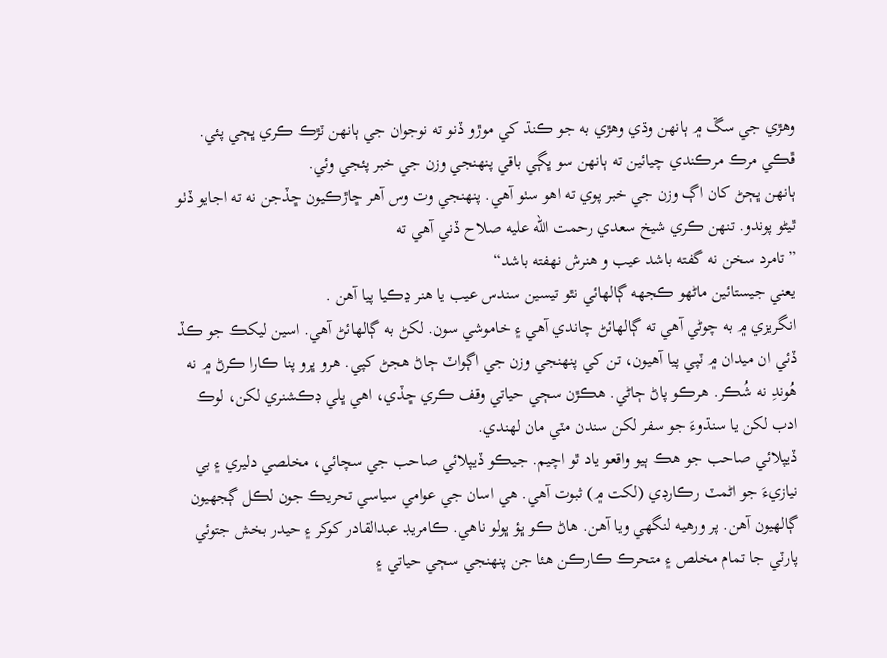وهڙي جي سڱ ۾ ٻانهن وڌي وهڙي به جو ڪنڌ کي موڙو ڏنو ته نوجوان جي ٻانهن ٽڙڪ ڪري ڀڄي پئي. ڦڪي مرڪ مرڪندي چيائين ته ٻانهن سو ڀڳي باقي پنهنجي وزن جي خبر پئجي وئي.
ٻانهن ڀڄڻ کان اڳ وزن جي خبر پوي ته اهو سٺو آهي. پنهنجي وت وس آهر ڇاڙڪيون ڇڏجن نه ته اجايو ڏٺو ٿيڻو پوندو. تنهن ڪري شيخ سعدي رحمت الله عليه صلاح ڏني آهي ته
”تامرد سخن نه گفته باشد عيب و هنرش نهفته باشد“
يعني جيستائين ماڻهو ڪجهه ڳالهائي نٿو تيسين سندس عيب يا هنر ڍڪيا پيا آهن .
انگريزي ۾ به چوڻي آهي ته ڳالهائڻ چاندي آهي ۽ خاموشي سون. لکڻ به ڳالهائڻ آهي. اسين ليکڪ جو ڪڏ ڏئي ان ميدان ۾ ٽپي پيا آهيون، تن کي پنهنجي وزن جي اڳواٽ ڄاڻ هجڻ کپي. هرو ڀرو پنا ڪارا ڪرڻ ۾ نه هُوندِ نه شُڪر. هرڪو پاڻ ڄاڻي. هڪڙن سڄي حياتي وقف ڪري ڇڏي، اهي ڀلي ڊڪشنري لکن، لوڪ ادب لکن يا سنڌوءَ جو سفر لکن سندن مٽي مان لهندي.
ڏيپلائي صاحب جو هڪ ٻيو واقعو ياد ٿو اچيم. جيڪو ڏيپلائي صاحب جي سچائي، مخلصي دليري ۽ بي نيازيءَ جو اڻمٽ رڪارڊي (لکت ۾) ثبوت آهي. هي اسان جي عوامي سياسي تحريڪ جون لڪل ڳجهيون ڳالهيون آهن. پر ورهيه لنگهي ويا آهن. هاڻ ڪو ڀؤ ڀولو ناهي. ڪامريڊ عبدالقادر کوکر ۽ حيدر بخش جتوئي پارٽي جا تمام مخلص ۽ متحرڪ ڪارڪن هئا جن پنهنجي سڄي حياتي ۽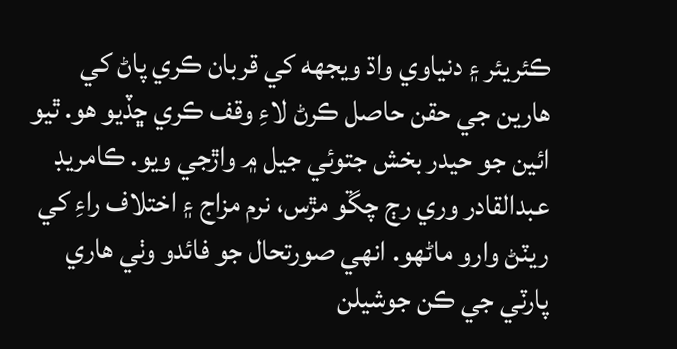ڪئريئر ۽ دنياوي واڌ ويجهه کي قربان ڪري پاڻ کي هارين جي حقن حاصل ڪرڻ لاءِ وقف ڪري ڇڏيو هو. ٿيو ائين جو حيدر بخش جتوئي جيل ۾ واڙجي ويو. ڪامريڊ عبدالقادر وري رڄ چڱو مڙس، نرم مزاج ۽ اختلاف راءِ کي ريٽڻ وارو ماڻهو. انهي صورتحال جو فائدو وٺي هاري پارٽي جي ڪن جوشيلن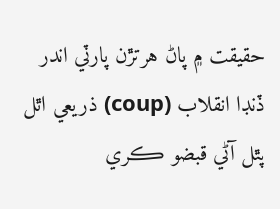حقيقت ۾ پاڻ هرتڙن پارٽي اندر ڏنڊا انقلاب (coup) ذريعي اٿل پٿل آڻي قبضو ڪري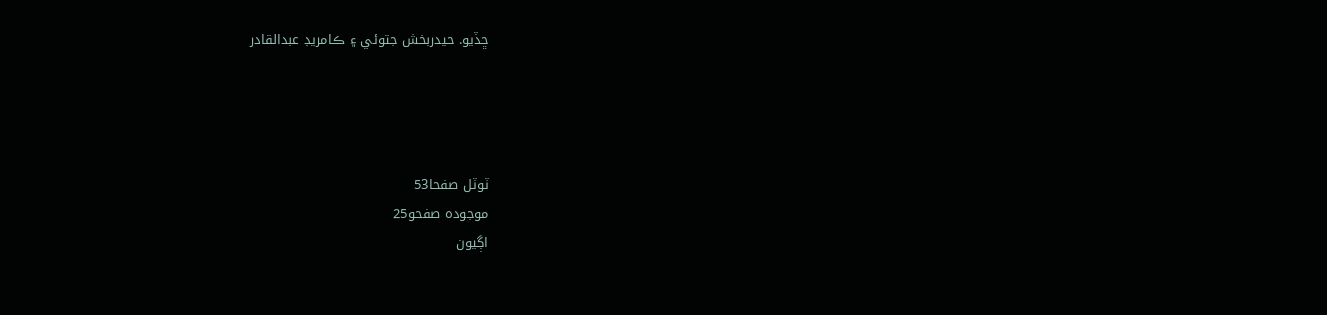ڇڏيو. حيدربخش جتوئي ۽ ڪامريڊ عبدالقادر




ٽوٽل صفحا53
موجودہ صفحو25
اڳيون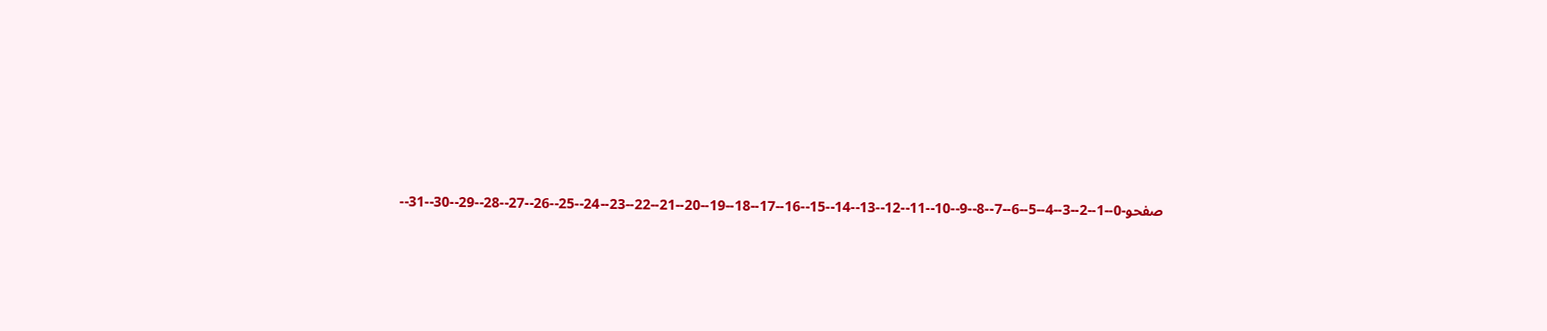صفحو-0--1--2--3--4--5--6--7--8--9--10--11--12--13--14--15--16--17--18--19--20--21--22--23--24--25--26--27--28--29--30--31--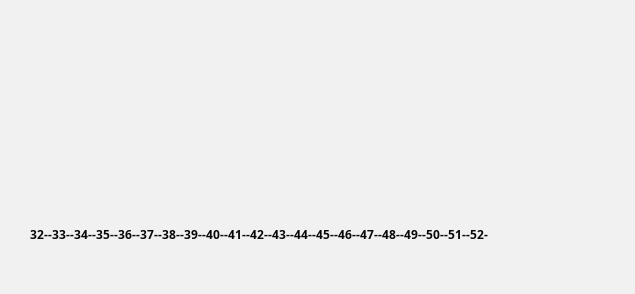32--33--34--35--36--37--38--39--40--41--42--43--44--45--46--47--48--49--50--51--52-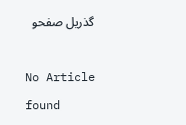گذريل صفحو

No Article found